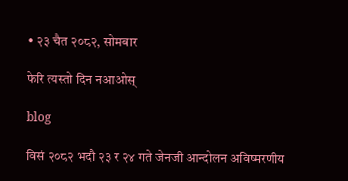• २३ चैत २०८२, सोमबार

फेरि त्यस्तो दिन नआओस्

blog

विसं २०८२ भदौ २३ र २४ गते जेनजी आन्दोलन अविष्मरणीय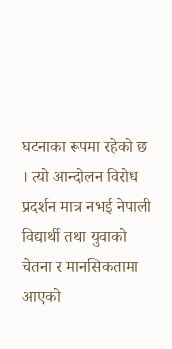घटनाका रूपमा रहेको छ । त्यो आन्दोलन विरोध प्रदर्शन मात्र नभई नेपाली विद्यार्थी तथा युवाको चेतना र मानसिकतामा आएको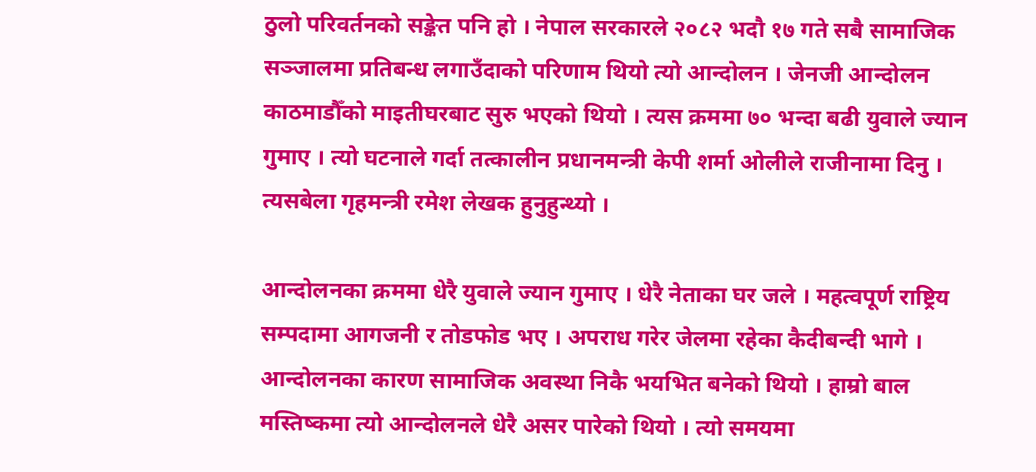ठुलो परिवर्तनको सङ्केत पनि हो । नेपाल सरकारले २०८२ भदौ १७ गते सबै सामाजिक सञ्जालमा प्रतिबन्ध लगाउँदाको परिणाम थियो त्यो आन्दोलन । जेनजी आन्दोलन काठमाडौँको माइतीघरबाट सुरु भएको थियो । त्यस क्रममा ७० भन्दा बढी युवाले ज्यान गुमाए । त्यो घटनाले गर्दा तत्कालीन प्रधानमन्त्री केपी शर्मा ओलीले राजीनामा दिनु । त्यसबेला गृहमन्त्री रमेश लेखक हुनुहुन्थ्यो ।

आन्दोलनका क्रममा धेरै युवाले ज्यान गुमाए । धेरै नेताका घर जले । महत्वपूर्ण राष्ट्रिय सम्पदामा आगजनी र तोडफोड भए । अपराध गरेर जेलमा रहेका कैदीबन्दी भागे । आन्दोलनका कारण सामाजिक अवस्था निकै भयभित बनेको थियो । हाम्रो बाल मस्तिष्कमा त्यो आन्दोलनले धेरै असर पारेको थियो । त्यो समयमा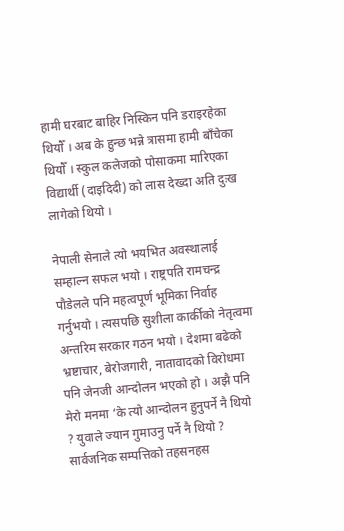हामी घरबाट बाहिर निस्किन पनि डराइरहेका थियौँ । अब के हुन्छ भन्ने त्रासमा हामी बाँचेका थियौँ । स्कुल कलेजको पोसाकमा मारिएका विद्यार्थी (दाइदिदी) को लास देख्दा अति दुःख लागेको थियो ।

नेपाली सेनाले त्यो भयभित अवस्थालाई सम्हाल्न सफल भयो । राष्ट्रपति रामचन्द्र पौडेलले पनि महत्वपूर्ण भूमिका निर्वाह गर्नुभयो । त्यसपछि सुशीला कार्कीको नेतृत्वमा अन्तरिम सरकार गठन भयो । देशमा बढेको भ्रष्टाचार, बेरोजगारी, नातावादको विरोधमा पनि जेनजी आन्दोलन भएको हो । अझै पनि मेरो मनमा ‘के त्यो आन्दोलन हुनुपर्ने नै थियो ? युवाले ज्यान गुमाउनु पर्ने नै थियो ? सार्वजनिक सम्पत्तिको तहसनहस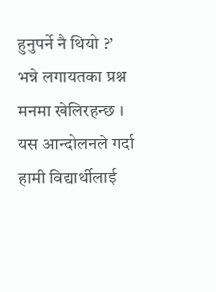हुनुपर्ने नै थियो ?’ भन्ने लगायतका प्रश्न मनमा खेलिरहन्छ । यस आन्दोलनले गर्दा हामी विद्यार्थीलाई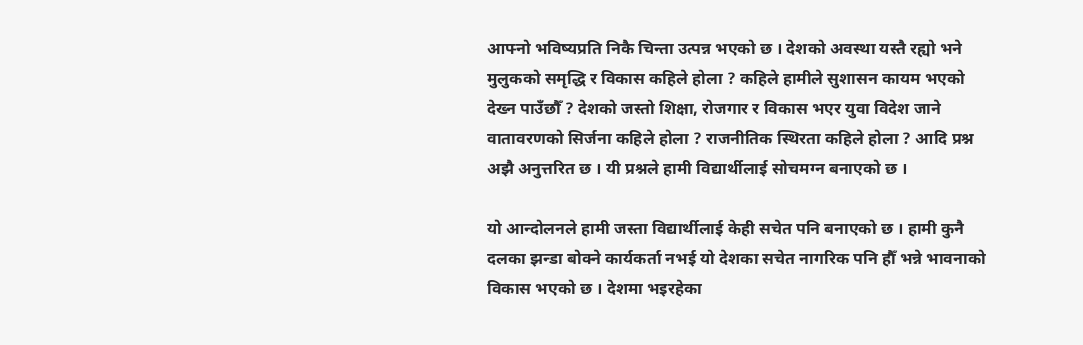आफ्नो भविष्यप्रति निकै चिन्ता उत्पन्न भएको छ । देशको अवस्था यस्तै रह्यो भने मुलुकको समृद्धि र विकास कहिले होला ? कहिले हामीले सुशासन कायम भएको देख्न पाउँछौँ ? देशको जस्तो शिक्षा, रोजगार र विकास भएर युवा विदेश जाने वातावरणको सिर्जना कहिले होला ? राजनीतिक स्थिरता कहिले होला ? आदि प्रश्न अझै अनुत्तरित छ । यी प्रश्नले हामी विद्यार्थीलाई सोचमग्न बनाएको छ ।

यो आन्दोलनले हामी जस्ता विद्यार्थीलाई केही सचेत पनि बनाएको छ । हामी कुनै दलका झन्डा बोक्ने कार्यकर्ता नभई यो देशका सचेत नागरिक पनि हौँ भन्ने भावनाको विकास भएको छ । देशमा भइरहेका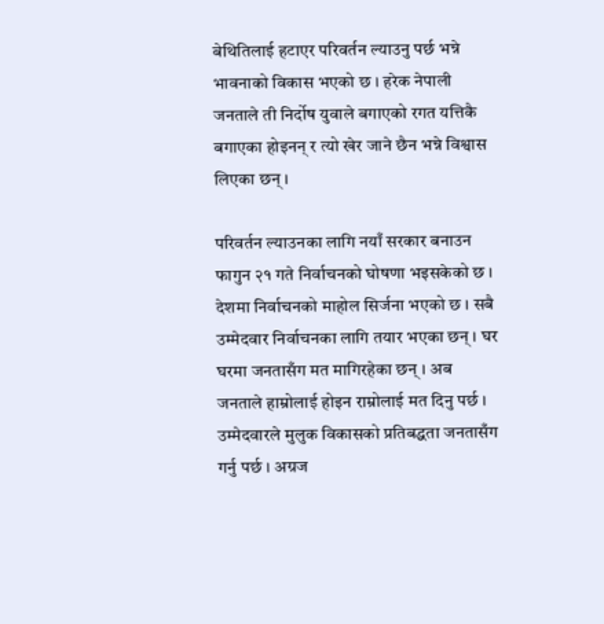बेथितिलाई हटाएर परिवर्तन ल्याउनु पर्छ भन्ने भावनाको विकास भएको छ । हरेक नेपाली जनताले ती निर्दोष युवाले बगाएको रगत यत्तिकै बगाएका होइनन् र त्यो खेर जाने छैन भन्ने विश्वास लिएका छन् ।

परिवर्तन ल्याउनका लागि नयाँ सरकार बनाउन फागुन २१ गते निर्वाचनको घोषणा भइसकेको छ । देशमा निर्वाचनको माहोल सिर्जना भएको छ । सबै उम्मेदवार निर्वाचनका लागि तयार भएका छन् । घर घरमा जनतासँग मत मागिरहेका छन् । अब जनताले हाम्रोलाई होइन राम्रोलाई मत दिनु पर्छ । उम्मेदवारले मुलुक विकासको प्रतिबद्धता जनतासँग गर्नु पर्छ । अग्रज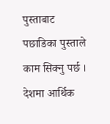पुस्ताबाट पछाडिका पुस्ताले काम सिक्नु पर्छ । देशमा आर्थिक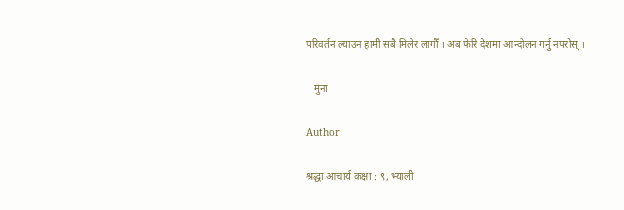परिवर्तन ल्याउन हामी सबै मिलेर लागौँ । अब फेरि देशमा आन्दोलन गर्नु नपरोस् ।

   मुना

Author

श्रद्धा आचार्य कक्षा : ९, भ्याली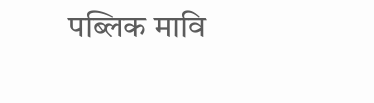पब्लिक मावि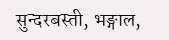सुन्दरबस्ती, भङ्गाल,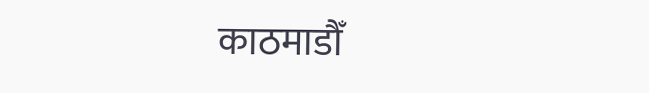काठमाडौँ